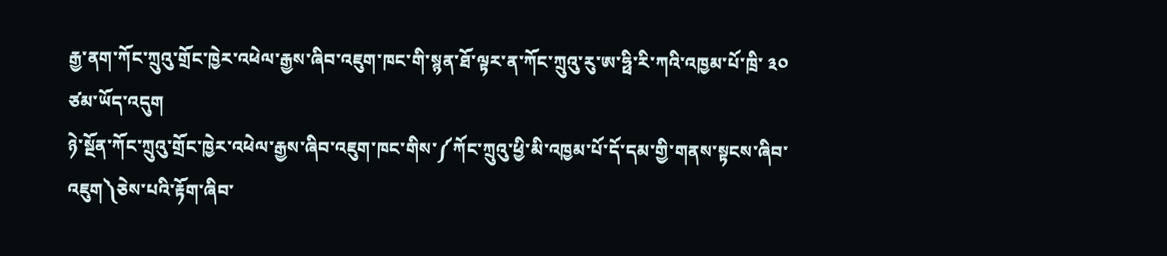རྒྱ་ནག་ཀོང་ཀྲུའུ་གྲོང་ཁྱེར་འཕེལ་རྒྱས་ཞིབ་འཇུག་ཁང་གི་སྙན་ཐོ་ལྟར་ན་ཀོང་ཀྲུའུ་རུ་ཨ་ཧྥི་རི་ཀའི་འཁྱམ་པོ་ཁྲི་ ༣༠ ཙམ་ཡོད་འདུག
ཉེ་སྔོན་ཀོང་ཀྲུའུ་གྲོང་ཁྱེར་འཕེལ་རྒྱས་ཞིབ་འཇུག་ཁང་གིས་༼ཀོང་ཀྲུའུ་ཕྱི་མི་འཁྱམ་པོ་དོ་དམ་གྱི་གནས་སྟངས་ཞིབ་འཇུག༽ཅེས་པའི་རྟོག་ཞིབ་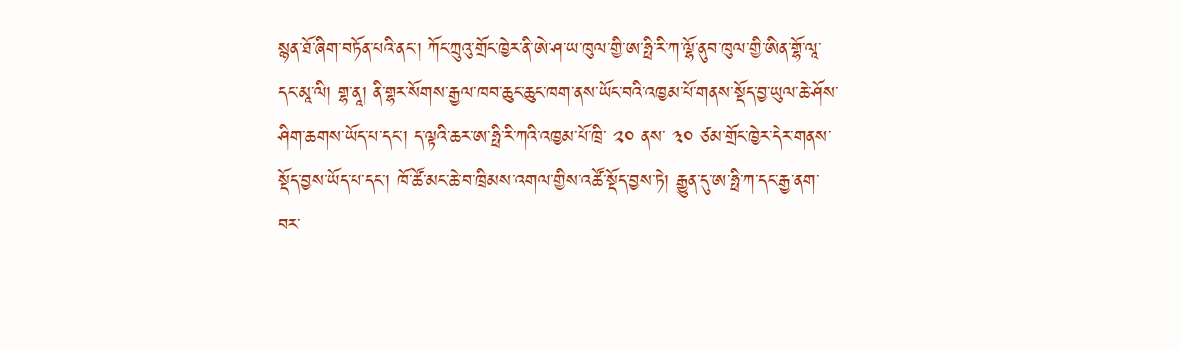སྙན་ཐོ་ཞིག་བཏོན་པའི་ནང་། ཀོང་ཀྲུའུ་གྲོང་ཁྱེར་ནི་ཨེ་ཤ་ཡ་ཁུལ་གྱི་ཨ་ཧྥི་རི་ཀ་ལྷོ་ནུབ་ཁུལ་གྱི་ཨིན་གྷོ་ལཱ་དང་མཱ་ལི། གྷ་ནཱ། ནི་གྷར་སོགས་རྒྱལ་ཁབ་ཆུང་ཆུང་ཁག་ནས་ཡོང་བའི་འཁྱམ་པོ་གནས་སྡོད་བྱ་ཡུལ་ཆེ་ཤོས་ཤིག་ཆགས་ཡོད་པ་དང་། ད་ལྟའི་ཆར་ཨ་ཧྥི་རི་ཀའི་འཁྱམ་པོ་ཁྲི་ ༢༠ ནས་ ༣༠ ཙམ་གྲོང་ཁྱེར་དེར་གནས་སྡོད་བྱས་ཡོད་པ་དང་། ཁོ་ཚོ་མང་ཆེ་བ་ཁྲིམས་འགལ་གྱིས་འཚོ་སྡོད་བྱས་ཏེ། རྒྱུན་དུ་ཨ་ཧྥི་ཀ་དང་རྒྱ་ནག་བར་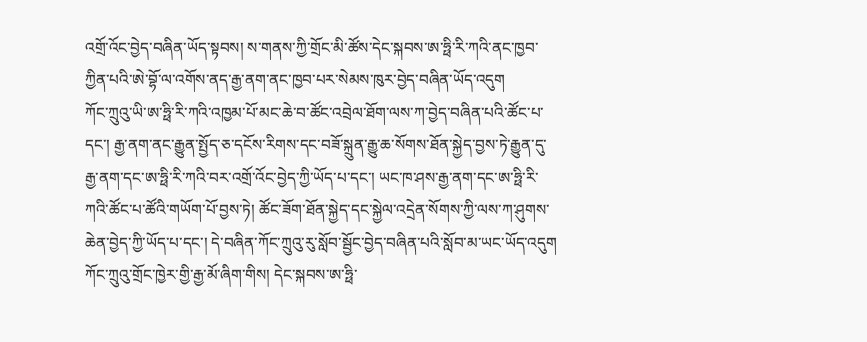འགྲོ་འོང་བྱེད་བཞིན་ཡོད་སྟབས། ས་གནས་ཀྱི་གྲོང་མི་ཚོས་དེང་སྐབས་ཨ་ཧྥི་རི་ཀའི་ནང་ཁྱབ་ཀྱིན་པའི་ཨེ་བྷོ་ལ་འགོས་ནད་རྒྱ་ནག་ནང་ཁྱབ་པར་སེམས་ཁུར་བྱེད་བཞིན་ཡོད་འདུག
ཀོང་ཀྲུའུ་ཡི་ཨ་ཧྥི་རི་ཀའི་འཁྱམ་པོ་མང་ཆེ་བ་ཚོང་འབྲེལ་ཐོག་ལས་ཀ་བྱེད་བཞིན་པའི་ཚོང་པ་དང་། རྒྱ་ནག་ནང་རྒྱུན་སྤྱོད་ཅ་དངོས་རིགས་དང་བཟོ་སྐྲུན་རྒྱུ་ཆ་སོགས་ཐོན་སྐྱེད་བྱས་ཏེ་རྒྱུན་དུ་རྒྱ་ནག་དང་ཨ་ཧྥི་རི་ཀའི་བར་འགྲོ་འོང་བྱེད་ཀྱི་ཡོད་པ་དང་། ཡང་ཁ་ཤས་རྒྱ་ནག་དང་ཨ་ཧྥི་རི་ཀའི་ཚོང་པ་ཚོའི་གཡོག་པོ་བྱས་ཏེ། ཚོང་ཟོག་ཐོན་སྐྱེད་དང་སྐྱེལ་འདྲེན་སོགས་ཀྱི་ལས་ཀ་ཤུགས་ཆེན་བྱེད་ཀྱི་ཡོད་པ་དང་། དེ་བཞིན་ཀོང་ཀྲུའུ་རུ་སློབ་སྦྱོང་བྱེད་བཞིན་པའི་སློབ་མ་ཡང་ཡོད་འདུག
ཀོང་ཀྲུའུ་གྲོང་ཁྱེར་གྱི་རྒྱ་མོ་ཞིག་གིས། དེང་སྐབས་ཨ་ཧྥི་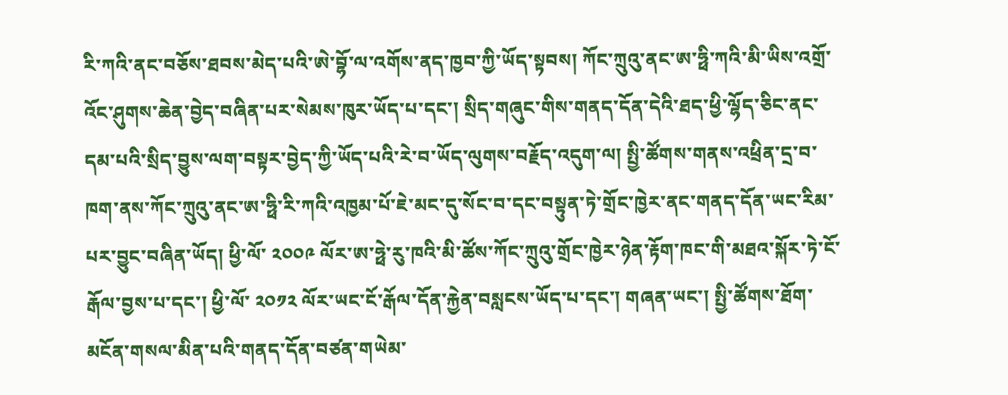རི་ཀའི་ནང་བཅོས་ཐབས་མེད་པའི་ཨེ་བྷོ་ལ་འགོས་ནད་ཁྱབ་ཀྱི་ཡོད་སྟབས། ཀོང་ཀྲུའུ་ནང་ཨ་ཧྥི་ཀའི་མི་ཡིས་འགྲོ་འོང་ཤུགས་ཆེན་བྱེད་བཞིན་པར་སེམས་ཁུར་ཡོད་པ་དང་། སྲིད་གཞུང་གིས་གནད་དོན་དེའི་ཐད་ཕྱི་ལྷོད་ཅིང་ནང་དམ་པའི་སྲིད་བྱུས་ལག་བསྟར་བྱེད་ཀྱི་ཡོད་པའི་རེ་བ་ཡོད་ལུགས་བརྗོད་འདུག་ལ། སྤྱི་ཚོགས་གནས་འཕྲིན་དྲ་བ་ཁག་ནས་ཀོང་ཀྲུའུ་ནང་ཨ་ཧྥི་རི་ཀའི་འཁྱམ་པོ་ཇེ་མང་དུ་སོང་བ་དང་བསྟུན་ཏེ་གྲོང་ཁྱེར་ནང་གནད་དོན་ཡང་རིམ་པར་བྱུང་བཞིན་ཡོད། ཕྱི་ལོ་ ༢༠༠༩ ལོར་ཨ་ཧྥེ་རུ་ཁའི་མི་ཚོས་ཀོང་ཀྲུའུ་གྲོང་ཁྱེར་ཉེན་རྟོག་ཁང་གི་མཐའ་སྐོར་ཏེ་ངོ་རྒོལ་བྱས་པ་དང་། ཕྱི་ལོ་ ༢༠༡༢ ལོར་ཡང་ངོ་རྒོལ་དོན་རྐྱེན་བསླངས་ཡོད་པ་དང་། གཞན་ཡང་། སྤྱི་ཚོགས་ཐོག་མངོན་གསལ་མིན་པའི་གནད་དོན་བཙན་གཡེམ་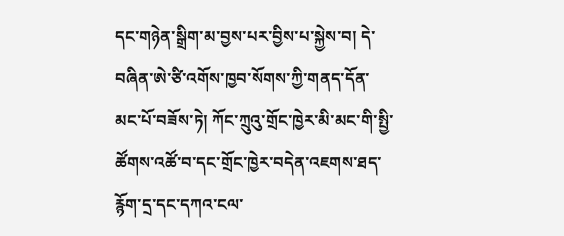དང་གཉེན་སྒྲིག་མ་བྱས་པར་བྱིས་པ་སྐྱེས་བ། དེ་བཞིན་ཨེ་ཙི་འགོས་ཁྱབ་སོགས་ཀྱི་གནད་དོན་མང་པོ་བཟོས་ཏེ། ཀོང་ཀྲུའུ་གྲོང་ཁྱེར་མི་མང་གི་སྤྱི་ཚོགས་འཚོ་བ་དང་གྲོང་ཁྱེར་བདེན་འཇགས་ཐད་རྙོག་དྲ་དང་དཀའ་ངལ་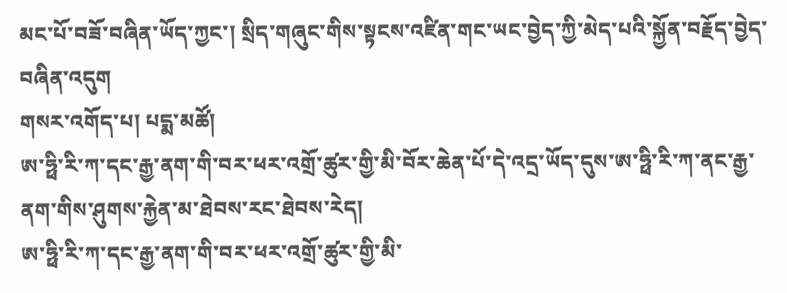མང་པོ་བཟོ་བཞིན་ཡོད་ཀྱང་། སྲིད་གཞུང་གིས་སྟངས་འཛིན་གང་ཡང་བྱེད་ཀྱི་མེད་པའི་སྐྱོན་བརྗོད་བྱེད་བཞིན་འདུག
གསར་འགོད་པ། པདྨ་མཚོ།
ཨ་ཧྥི་རི་ཀ་དང་རྒྱ་ནག་གི་བར་ཕར་འགྲོ་ཚུར་གྱི་མི་བོར་ཆེན་པོ་དེ་འདྲ་ཡོད་དུས་ཨ་ཧྥི་རི་ཀ་ནང་རྒྱ་ནག་གིས་ཤུགས་རྐྱེན་མ་ཐེབས་རང་ཐེབས་རེད།
ཨ་ཧྥི་རི་ཀ་དང་རྒྱ་ནག་གི་བར་ཕར་འགྲོ་ཚུར་གྱི་མི་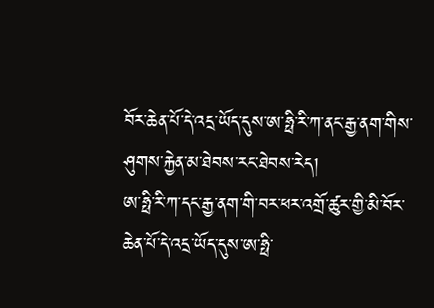བོར་ཆེན་པོ་དེ་འདྲ་ཡོད་དུས་ཨ་ཧྥི་རི་ཀ་ནང་རྒྱ་ནག་གིས་ཤུགས་རྐྱེན་མ་ཐེབས་རང་ཐེབས་རེད།
ཨ་ཧྥི་རི་ཀ་དང་རྒྱ་ནག་གི་བར་ཕར་འགྲོ་ཚུར་གྱི་མི་བོར་ཆེན་པོ་དེ་འདྲ་ཡོད་དུས་ཨ་ཧྥི་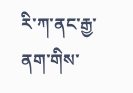རི་ཀ་ནང་རྒྱ་ནག་གིས་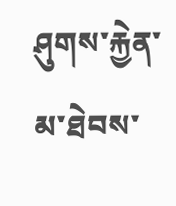ཤུགས་རྐྱེན་མ་ཐེབས་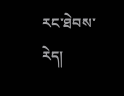རང་ཐེབས་རེད།